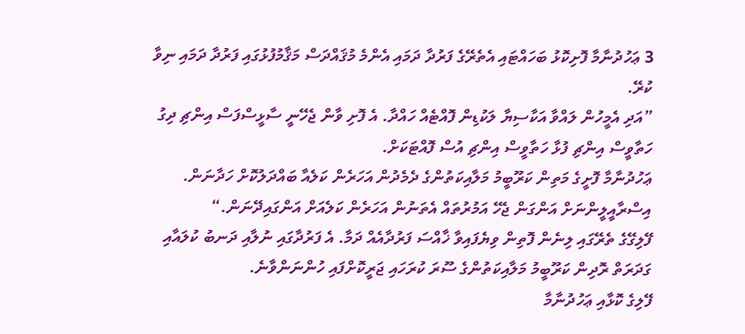3 ޢަހުދުނާމާ ފޮށިކޮޅު ބަހައްޓައި އެތެރޭގެ ފަރުދާ ދަމައި އެންމެ މުޤައްދަސް މަޤާމުފުޅުގައި ފަރުދާ ދަމައި ނިވާ ކުރޭ.
”އަދި އެމީހުން ލައްވާ އަކާސިޔާ ލަކުޑިން ފޮއްޓެއް ހައްދާ. އެ ފޮށި ވާން ޖެހޭނީ ސާޅީސްފަސް އިންޗި ދިގު ހަތާވީސް އިންޗި ފުޅާ ހަތާވީސް އިންޗި އުސް ފޮއްޓަކަށް.
ޢަހުދުނާމާ ފޮށީގެ މަތިން ކަރޫބީމު މަލާއިކަތުންގެ ދެމެދުން އަހަރެން ކަލެއާ ބައްދަލުކޮށް ހަދާނަން. އިސްރާއީލީންނަށް އަންގަން ޖެހޭ އަމުރުތައް އެތަނުން އަހަރެން ކަލެއަށް އަންގައިދޭނަން.“
ފޭލިގޭގެ ތެރޭގައި ލިނެން ފޮތިން ވިޔެފައިވާ ޚާއްސަ ފަރުދާއެއް ދަމާ. އެ ފަރުދާގައި ނުލާއި ދަނބު ކުލައާއި ގަދަރަތް ރޮދިން ކަރޫބީމު މަލާއިކަތުންގެ ސޫރަ ކުރަހައި ޖަރީކޮށްފައި ހުންނަންވާނެ.
ފޭލިގެ ކޮޅާއި ޢަހުދުނާމާ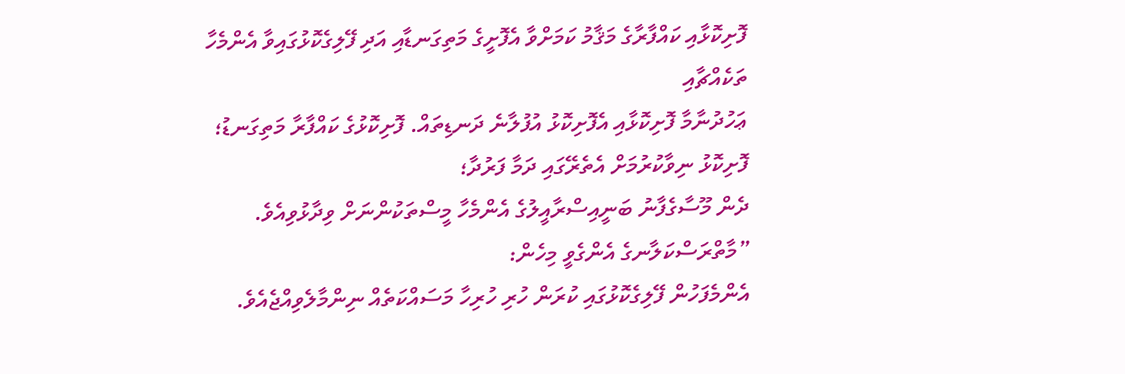ފޮށިކޮޅާއި ކައްފާރާގެ މަޤާމު ކަމަށްވާ އެފޮށީގެ މަތިގަނޑާއި އަދި ފޭލިގެކޮޅުގައިވާ އެންމެހާ ތަކެއްޗާއި
ޢަހުދުނާމާ ފޮށިކޮޅާއި އެފޮށިކޮޅު އުފުލާނެ ދަނޑިތައް. ފޮށިކޮޅުގެ ކައްފާރާ މަތިގަނޑު؛ ފޮށިކޮޅު ނިވާކުރުމަށް އެތެރޭގައި ދަމާ ފަރުދާ؛
ދެން މޫސާގެފާނު ބަނީއިސްރާއީލުގެ އެންމެހާ މީސްތަކުންނަށް ވިދާޅުވިއެވެ. ”މާތްރަސްކަލާނގެ އެންގެވީ މިހެން:
އެންމެފަހުން ފޭލިގެކޮޅުގައި ކުރަން ހުރި ހުރިހާ މަސައްކަތެއް ނިންމާލެވިއްޖެއެވެ.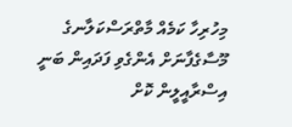މިހުރިހާ ކަމެއް މާތްރަސްކަލާނގެ މޫސާގެފާނަށް އެންގެވި ފަދައިން ބަނީ އިސްރާއީލީން ކޮށް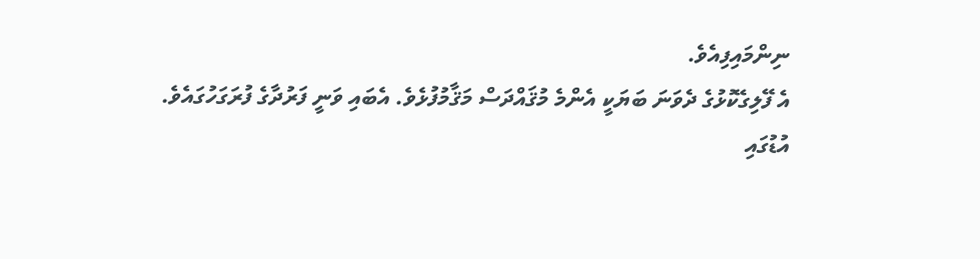ނިންމައިފިއެވެ.
އެ ފޭލިގެކޮޅުގެ ދެވަނަ ބަޔަކީ އެންމެ މުޤައްދަސް މަޤާމުފުޅެވެ. އެބައި ވަނީ ފަރުދާގެ ފުރަގަހުގައެވެ.
އުޑުގައި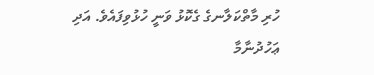ހުރި މާތްކަލާނގެ ގެކޮޅު ވަނީ ހުޅުވިފައެވެ. އަދި ޢަހުދުނާމާ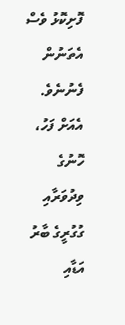ފޮށިކޮޅު ވެސް އެތަނުން ފެނުނެވެ. އެއަށް ފަހު، ހޮނުގެ ވިދުވަރާއި ގުގުރީގެ ބާރު އަޑާއި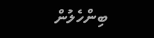ބިންހެލުން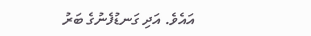އައެވެ. އަދި ގަނޑުފެނުގެ ބަރު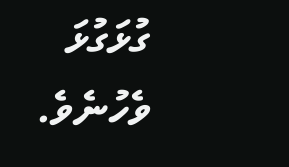ގުޅަގުޅަ ވެހުނެވެ.